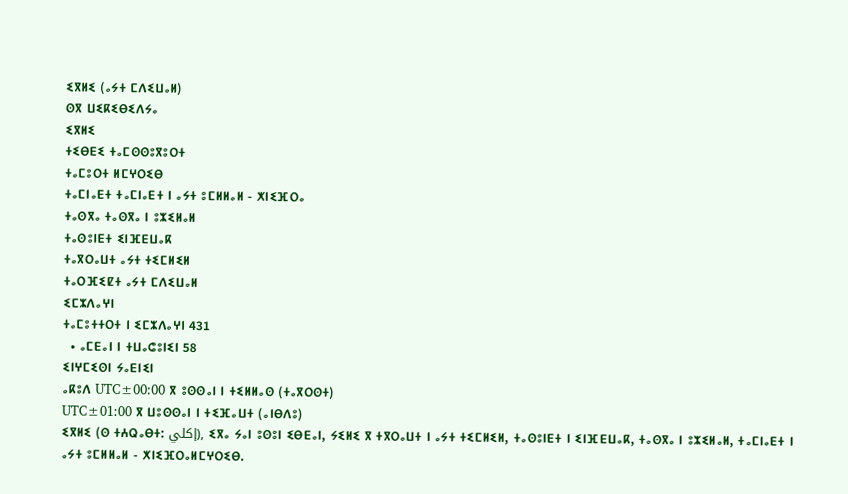ⵉⴳⵍⵉ (ⴰⵢⵜ ⵎⴷⵉⵡⴰⵍ)
ⵙⴳ ⵡⵉⴽⵉⴱⵉⴷⵢⴰ
ⵉⴳⵍⵉ
ⵜⵉⴱⴹⵉ ⵜⴰⵎⵙⵙⵓⴳⵓⵔⵜ
ⵜⴰⵎⵓⵔⵜ ⵍⵎⵖⵔⵉⴱ
ⵜⴰⵎⵏⴰⴹⵜ ⵜⴰⵎⵏⴰⴹⵜ ⵏ ⴰⵢⵜ ⵓⵎⵍⵍⴰⵍ - ⵅⵏⵉⴼⵔⴰ
ⵜⴰⵙⴳⴰ ⵜⴰⵙⴳⴰ ⵏ ⵓⵣⵉⵍⴰⵍ
ⵜⴰⵙⵓⵏⴹⵜ ⵉⵏⴼⴹⵡⴰⴽ
ⵜⴰⴳⵔⴰⵡⵜ ⴰⵢⵜ ⵜⵉⵎⵍⵉⵍ
ⵜⴰⵔⴼⵉⵇⵜ ⴰⵢⵜ ⵎⴷⵉⵡⴰⵍ
ⵉⵎⵣⴷⴰⵖⵏ
ⵜⴰⵎⵓⵜⵜⵔⵜ ⵏ ⵉⵎⵣⴷⴰⵖⵏ 431
  • ⴰⵎⴹⴰⵏ ⵏ ⵜⵡⴰⵛⵓⵏⵉⵏ 58
ⵉⵏⵖⵎⵉⵙⵏ ⵢⴰⴹⵏⵉⵏ
ⴰⴽⵓⴷ UTC±00:00 ⴳ ⵓⵙⵙⴰⵏ ⵏ ⵜⵉⵍⵍⴰⵙ (ⵜⴰⴳⵔⵙⵜ)
UTC±01:00 ⴳ ⵡⵓⵙⵙⴰⵏ ⵏ ⵜⵉⴼⴰⵡⵜ (ⴰⵏⴱⴷⵓ)
ⵉⴳⵍⵉ (ⵙ ⵜⵄⵕⴰⴱⵜ: إكلي), ⵉⴳⴰ ⵢⴰⵏ ⵓⵙⵓⵏ ⵉⴱⴹⴰⵏ, ⵢⵉⵍⵉ ⴳ ⵜⴳⵔⴰⵡⵜ ⵏ ⴰⵢⵜ ⵜⵉⵎⵍⵉⵍ, ⵜⴰⵙⵓⵏⴹⵜ ⵏ ⵉⵏⴼⴹⵡⴰⴽ, ⵜⴰⵙⴳⴰ ⵏ ⵓⵣⵉⵍⴰⵍ, ⵜⴰⵎⵏⴰⴹⵜ ⵏ ⴰⵢⵜ ⵓⵎⵍⵍⴰⵍ - ⵅⵏⵉⴼⵔⴰⵍⵎⵖⵔⵉⴱ.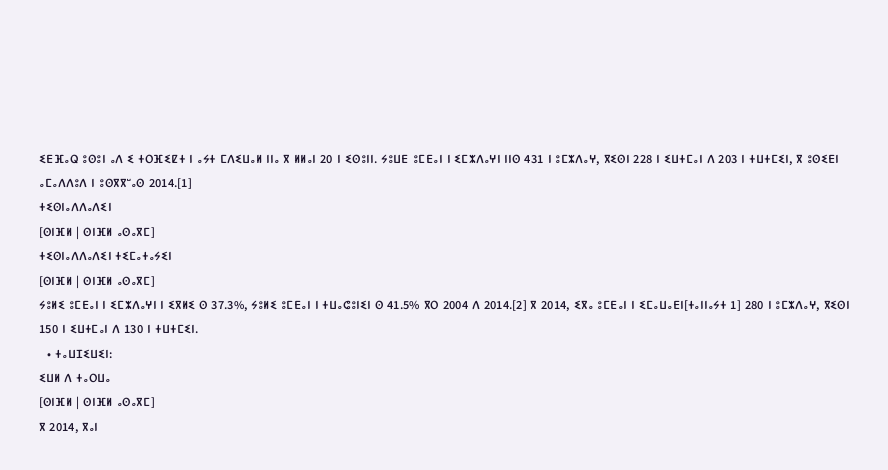ⵉⴹⴼⴰⵕ ⵓⵙⵓⵏ ⴰⴷ ⵉ ⵜⵔⴼⵉⵇⵜ ⵏ ⴰⵢⵜ ⵎⴷⵉⵡⴰⵍ ⵏⵏⴰ ⴳ ⵍⵍⴰⵏ 20 ⵏ ⵉⵙⵓⵏⵏ. ⵢⵓⵡⴹ ⵓⵎⴹⴰⵏ ⵏ ⵉⵎⵣⴷⴰⵖⵏ ⵏⵏⵙ 431 ⵏ ⵓⵎⵣⴷⴰⵖ, ⴳⵉⵙⵏ 228 ⵏ ⵉⵡⵜⵎⴰⵏ ⴷ 203 ⵏ ⵜⵡⵜⵎⵉⵏ, ⴳ ⵓⵙⵉⴹⵏ ⴰⵎⴰⴷⴷⵓⴷ ⵏ ⵓⵙⴳⴳⵯⴰⵙ 2014.[1]
ⵜⵉⵙⵏⴰⴷⴷⴰⴷⵉⵏ
[ⵙⵏⴼⵍ | ⵙⵏⴼⵍ ⴰⵙⴰⴳⵎ]
ⵜⵉⵙⵏⴰⴷⴷⴰⴷⵉⵏ ⵜⵉⵎⴰⵜⴰⵢⵉⵏ
[ⵙⵏⴼⵍ | ⵙⵏⴼⵍ ⴰⵙⴰⴳⵎ]
ⵢⵓⵍⵉ ⵓⵎⴹⴰⵏ ⵏ ⵉⵎⵣⴷⴰⵖⵏ ⵏ ⵉⴳⵍⵉ ⵙ 37.3%, ⵢⵓⵍⵉ ⵓⵎⴹⴰⵏ ⵏ ⵜⵡⴰⵛⵓⵏⵉⵏ ⵙ 41.5% ⴳⵔ 2004 ⴷ 2014.[2] ⴳ 2014, ⵉⴳⴰ ⵓⵎⴹⴰⵏ ⵏ ⵉⵎⴰⵡⴰⴹⵏ[ⵜⴰⵏⵏⴰⵢⵜ 1] 280 ⵏ ⵓⵎⵣⴷⴰⵖ, ⴳⵉⵙⵏ 150 ⵏ ⵉⵡⵜⵎⴰⵏ ⴷ 130 ⵏ ⵜⵡⵜⵎⵉⵏ.
  • ⵜⴰⵡⵊⵉⵡⵉⵏ:
ⵉⵡⵍ ⴷ ⵜⴰⵔⵡⴰ
[ⵙⵏⴼⵍ | ⵙⵏⴼⵍ ⴰⵙⴰⴳⵎ]
ⴳ 2014, ⴳⴰⵏ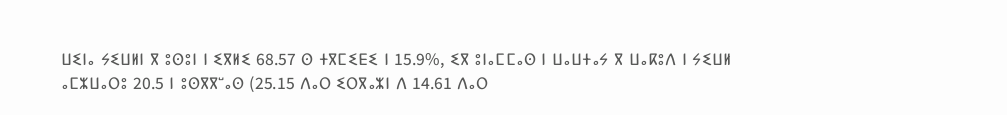ⵡⵉⵏⴰ ⵢⵉⵡⵍⵏ ⴳ ⵓⵙⵓⵏ ⵏ ⵉⴳⵍⵉ 68.57 ⵙ ⵜⴳⵎⵉⴹⵉ ⵏ 15.9%, ⵉⴳ ⵓⵏⴰⵎⵎⴰⵙ ⵏ ⵡⴰⵡⵜⴰⵢ ⴳ ⵡⴰⴽⵓⴷ ⵏ ⵢⵉⵡⵍ ⴰⵎⵣⵡⴰⵔⵓ 20.5 ⵏ ⵓⵙⴳⴳⵯⴰⵙ (25.15 ⴷⴰⵔ ⵉⵔⴳⴰⵣⵏ ⴷ 14.61 ⴷⴰⵔ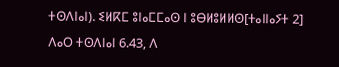ⵜⵙⴷⵏⴰⵏ). ⵉⵍⴽⵎ ⵓⵏⴰⵎⵎⴰⵙ ⵏ ⵓⴱⵍⵓⵍⵍⵙ[ⵜⴰⵏⵏⴰⵢⵜ 2] ⴷⴰⵔ ⵜⵙⴷⵏⴰⵏ 6.43, ⴷ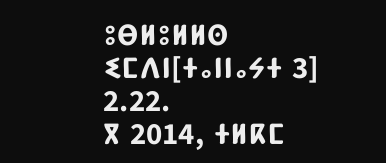ⵓⴱⵍⵓⵍⵍⵙ ⵉⵎⴷⵏ[ⵜⴰⵏⵏⴰⵢⵜ 3] 2.22.
ⴳ 2014, ⵜⵍⴽⵎ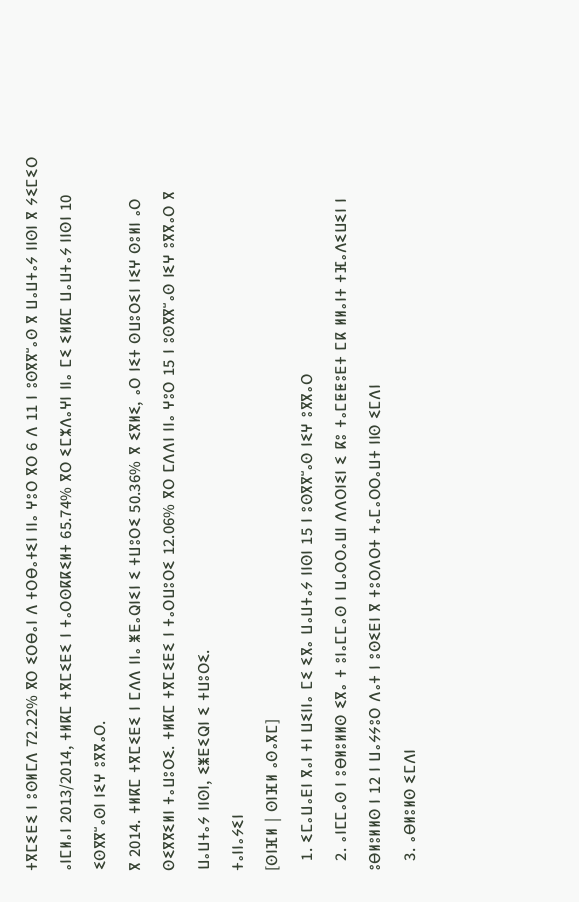ⵜⴳⵎⵉⴹⵉ ⵏ ⵓⵙⵍⵎⴷ 72.22% ⴳⵔ ⵉⵔⴱⴰⵏ ⴷ ⵜⵔⴱⴰⵜⵉⵏ ⵏⵏⴰ ⵖⵓⵔ ⴳⵔ 6 ⴷ 11 ⵏ ⵓⵙⴳⴳⵯⴰⵙ ⴳ ⵡⴰⵡⵜⴰⵢ ⵏⵏⵙⵏ ⴳ ⵢⵉⵎⵉⵔ ⴰⵏⵎⵍⴰⵏ 2013/2014, ⵜⵍⴽⵎ ⵜⴳⵎⵉⴹⵉ ⵏ ⵜⴰⵔⵙⴽⴽⵉⵍⵜ 65.74% ⴳⵔ ⵉⵎⵣⴷⴰⵖⵏ ⵏⵏⴰ ⵎⵉ ⵉⵍⴽⵎ ⵡⴰⵡⵜⴰⵢ ⵏⵏⵙⵏ 10 ⵉⵙⴳⴳⵯⴰⵙⵏ ⵏⵉⵖ ⵓⴳⴳⴰⵔ.
ⴳ 2014. ⵜⵍⴽⵎ ⵜⴳⵎⵉⴹⵉ ⵏ ⵎⴷⴷ ⵏⵏⴰ ⵥⴹⴰⵕⵏⵉⵏ ⵉ ⵜⵡⵓⵔⵉ 50.36% ⴳ ⵉⴳⵍⵉ, ⴰⵔ ⵏⵉⵜ ⵙⵡⵓⵔⵉⵏ ⵏⵉⵖ ⵙⵓⵍⵏ ⴰⵔ ⵙⵉⴳⴳⵉⵍⵏ ⵜⴰⵡⵓⵔⵉ. ⵜⵍⴽⵎ ⵜⴳⵎⵉⴹⵉ ⵏ ⵜⴰⵔⵡⵓⵔⵉ 12.06% ⴳⵔ ⵎⴷⴷⵏ ⵏⵏⴰ ⵖⵓⵔ 15 ⵏ ⵓⵙⴳⴳⵯⴰⵙ ⵏⵉⵖ ⵓⴳⴳⴰⵔ ⴳ ⵡⴰⵡⵜⴰⵢ ⵏⵏⵙⵏ, ⵉⵥⴹⵉⵕⵏ ⵉ ⵜⵡⵓⵔⵉ.
ⵜⴰⵏⵏⴰⵢⵉⵏ
[ⵙⵏⴼⵍ | ⵙⵏⴼⵍ ⴰⵙⴰⴳⵎ]
  1. ⵉⵎⴰⵡⴰⴹⵏ ⴳⴰⵏ ⵜⵏ ⵡⵉⵏⵏⴰ ⵎⵉ ⵉⴳⴰ ⵡⴰⵡⵜⴰⵢ ⵏⵏⵙⵏ 15 ⵏ ⵓⵙⴳⴳⵯⴰⵙ ⵏⵉⵖ ⵓⴳⴳⴰⵔ
  2. ⴰⵏⵎⵎⴰⵙ ⵏ ⵓⴱⵍⵓⵍⵍⵙ ⵉⴳⴰ ⵜ ⵓⵏⴰⵎⵎⴰⵙ ⵏ ⵡⴰⵔⵔⴰⵡⵏ ⴷⴷⵔⵏⵉⵏ ⵉ ⴽⵓ ⵜⴰⵎⵟⵟⵓⴹⵜ ⵎⴽ ⵍⵍⴰⵏⵜ ⵜⴼⴰⴷⵉⵡⵉⵏ ⵏ ⵓⴱⵍⵓⵍⵍⵙ ⵏ 12 ⵏ ⵡⴰⵢⵢⵓⵔ ⴷⴰⵜ ⵏ ⵓⵙⵉⴹⵏ ⴳ ⵜⵓⵔⴷⵔⵜ ⵜⴰⵎⴰⵔⵔⴰⵡⵜ ⵏⵏⵙ ⵉⵎⴷⵏ
  3. ⴰⴱⵍⵓⵍⵙ ⵉⵎⴷⵏ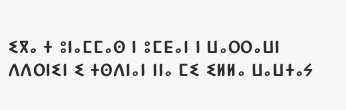ⵉⴳⴰ ⵜ ⵓⵏⴰⵎⵎⴰⵙ ⵏ ⵓⵎⴹⴰⵏ ⵏ ⵡⴰⵔⵔⴰⵡⵏ ⴷⴷⵔⵏⵉⵏ ⵉ ⵜⵙⴷⵏⴰⵏ ⵏⵏⴰ ⵎⵉ ⵉⵍⵍⴰ ⵡⴰⵡⵜⴰⵢ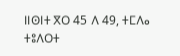ⵏⵏⵙⵏⵜ ⴳⵔ 45 ⴷ 49, ⵜⵎⴷⴰ ⵜⵓⴷⵔⵜ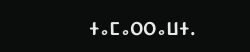ⵜⴰⵎⴰⵔⵔⴰⵡⵜ.